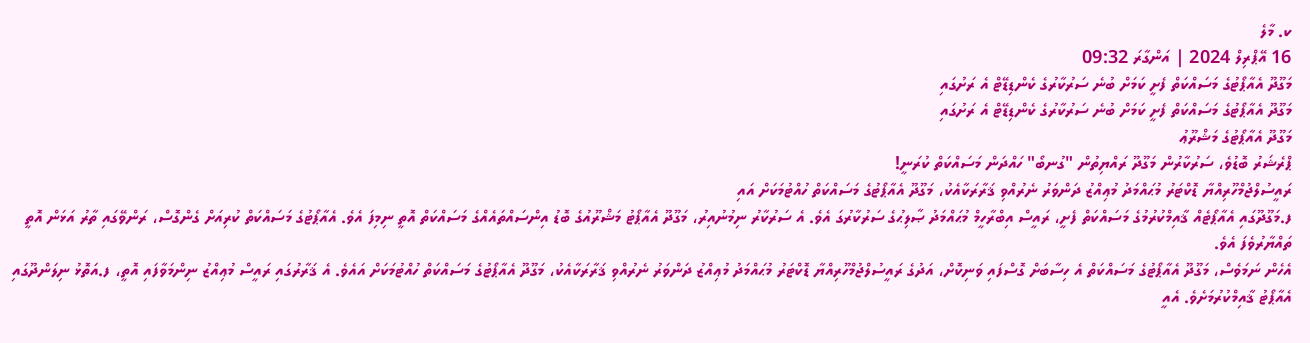ކ. މާލެ
16 އޭޕްރިލް 2024 | އަންގާރަ 09:32
މަގޫދޫ އެއާޕޯޓުގެ މަސައްކަތް ފެށީ ކަމަށް ބުނެ ސަރުކާރުގެ ކެންޑިޑޭޓް އެ ރަށުގައި
މަގޫދޫ އެއާޕޯޓުގެ މަސައްކަތް ފެށީ ކަމަށް ބުނެ ސަރުކާރުގެ ކެންޑިޑޭޓް އެ ރަށުގައި
މަގޫދޫ އެއާޕޯޓުގެ މަޝްރޫޢު
ޕްރެޝަރު ބޮޑުވެ، ސަރުކާރުން މަގޫދޫ ރައްޔިތުން "ގުނބޯ" ހައްދަން މަސައްކަތް ކުރަނީ!
ރައީސުލްޖުމްހޫރިއްޔާ ޑޮކްޓަރު މުޙައްމަދު މުޢިއްޒު ދަންވަރު ނެރުއްވި ޤަރާރަކާއެކު، މަގޫދޫ އެއާޕޯޓުގެ މަސައްކަތް ހުއްޓުމަކަށް އައި
ފ.މަގޫދޫގައި އެއާޕޯޓެއް ޤާއިމްކުރުމުގެ މަސައްކަތް ފެށީ، ރައީސް އިބްރާހީމް މުޙައްމަދު ޞާލިޙުގެ ސަރުކާރުގަ އެވެ. އެ ސަރުކާރު ނިމުނުއިރު، މަގޫދޫ އެއާޕޯޓު މަޝްރޫއުގެ ބޮޑު އިންސައްތައެއްގެ މަސައްކަތް އޮތީ ނިމިފަ އެވެ. އެއާޕޯޓުގެ މަސައްކަތް ކުރިއަށް ގެންގޮސް، ރަންވޭގައި ތާރު އަޅަން އޮތީ ތައްޔާރުވެފަ އެވެ.
އެހެން ނަމަވެސް، މަގޫދޫ އެއާޕޯޓުގެ މަސައްކަތް އެ ހިސާބަށް ގޮސްފައި ވަނިކޮށް، އަދުގެ ރައީސުލްޖުމްހޫރިއްޔާ ޑޮކްޓަރު މުޙައްމަދު މުޢިއްޒު ދަންވަރު ނެރުއްވި ޤަރާރަކާއެކު، މަގޫދޫ އެއާޕޯޓުގެ މަސައްކަތް ހުއްޓުމަކަށް އައެވެ. އެ ޤަރާރުގައި ރައީސް މުޢިއްޒު ނިންމަވާފައި އޮތީ، ފ.އަތޮޅު ނިލަންދޫގައި އެއާޕޯޓު ޤާއިމްކުރުމަށެވެ. އެއީ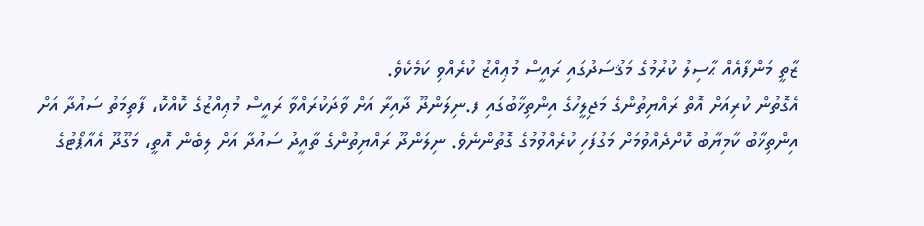ޒާތީ މަންފާއެއް ޙާސިލު ކުރުމުގެ މަޤުސަދުގައި ރައީސް މުޢިއްޒު ކުރެއްވި ކަމެކެވެ.
އެގޮތުން ކުރިއަށް އޮތް ރައްޔިތުންގެ މަޖިލީހުގެ އިންތިޚާބުގައި ފ.ނިލަންދޫ ދާއިރާ އަށް ވާދަކުރައްވާ ރައީސް މުޢިއްޒުގެ ކޮއްކޮ، ފާތިމަތު ސައުދާ އަށް އިންތިޚާބު ކާމިޔާބު ކޮށްދެއްވުމަށް މަގުފަހި ކުރެއްވުމުގެ ގޮތުންނެވެ. ނިލަންދޫ ރައްޔިތުންގެ ތާއީދު ސައުދާ އަށް ލިބެން އޮތީ، މަގޫދޫ އެއާޕޯޓުގެ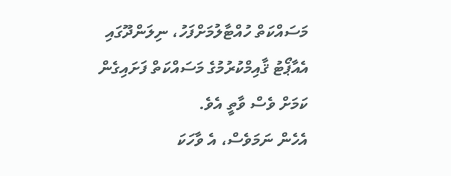މަސައްކަތް ހުއްޓާލުމަށްފަހު، ނިލަންދޫގައި އެއާޕޯޓު ޤާއިމްކުރުމުގެ މަސައްކަތް ފަށައިގެން ކަމަށް ވެސް ވާތީ އެވެ.
އެހެން ނަމަވެސް، އެ ވާހަކަ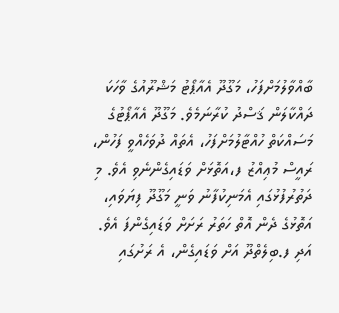ބާއްވާލުމަށްފަހު، މަގޫދޫ އެއާޕޯޓު މަޝްރޫއުގެ ވާހަކަ ދައްކާލަން ޤަސްދު ކުރާނަމެވެ. މަގޫދޫ އެއާޕޯޓުގެ މަސައްކަތް ހުއްޓާލުމަށްފަހު، އެތައް ދުވަހެއްވީ ފަހުން، ރައީސް މުޢިއްޒު ފ،އަތޮޅަށް ވަޑައިގެންނެވި އެވެ. މި ދަތުރުފުޅުގައި އެމަނިކުފާނު ވަނީ މަގޫދޫ ފިޔަވައި، އަތޮޅުގެ ދެން އޮތް ހަތަރު ރަށަށް ވަޑައިގެންފަ އެވެ. އަދި ފ.ބިލެތްދޫ އަށް ވަޑައިގެން، އެ ރަށުގައި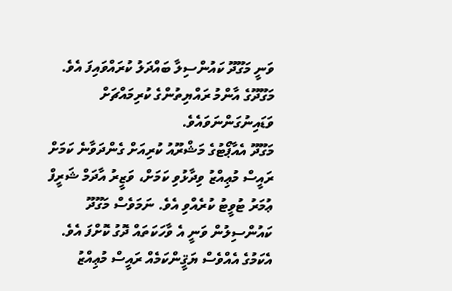ވަނީ މަގޫދޫ ކައުންސިލާ ބައްދަލު ކުރައްވައިފަ އެވެ. މަގޫދޫގެ އާންމު ރައްޔިތުންގެ ކުރިމައްޗަށް ވަޑައިނުގަންނަވައެވެ.
މަގޫދޫ އެއާޕޯޓުގެ މަޝްރޫއު ކުރިއަށް ގެންދަވާނެ ކަމަށް ރައީސް މުޢިއްޒު ވިދާޅުވި ކަމަށް، ވަޒީރު އާދަމް ޝަރީފް ޢުމަރު ޓުވީޓު ކުރެއްވި އެވެ. ނަމަވެސް މަގޫދޫ ކައުންސިލުން ވަނީ އެ ވާހަކަތައް ދޮގު ކޮށްފަ އެވެ. އެކަމުގެ އެއްވެސް ޔަޤީންކަމެއް ރައީސް މުޢިއްޒު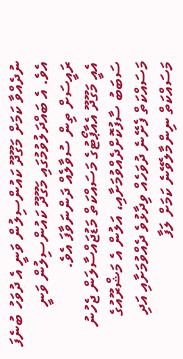ނުދެއްވާ ކަމަށް މަގޫދޫ ކައުންސިލުން ވަނީ އެ ދުވަހު ބުނެފަ އެވެ. އެ ބައްދަލުވުމުގައި މަގޫދޫ ކައުންސިލުން ވަނީ ރައީސަށް ތިން ސުވާލެއް ދަންނަވާފަ އެވެ.
އެއީ މަގޫދޫ އެއާޕޯޓުގެ މަސައްކަތް މަޑުޖައްސާލަން ޖެހުނު ސަބަބު ސާފުކޮށްދެއްވުމަށާއި، އަލުން އެ މަޝްރޫއުގެ މަސައްކަތް ފެށޭނެ ދުވަހެއް ވިދާޅުވެ ދެއްވުމަށާއި އަދި މަސައްކަތް ނިންމާލެވޭނެ ކަމަށް ލަފާ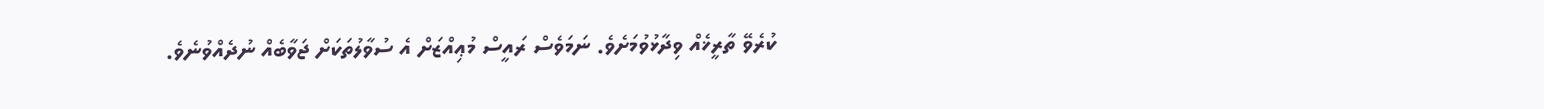ކުރެވޭ ތާރީޚެއް ވިދާޅުވުމަށެވެ. ނަމަވެސް ރައީސް މުޢިއްޒަށް އެ ސުވާލުތަކަށް ޖަވާބެއް ނުދެއްވުނެވެ.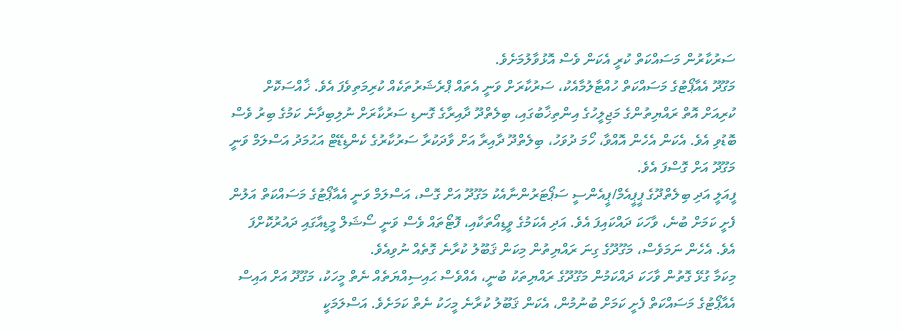ސަރުކާރުން މަސައްކަތް ކުރީ އެކަން ވެސް އޮޅުވާލުމަށެވެ.
މަގޫދޫ އެއާޕޯޓުގެ މަސައްކަތް ހުއްޓާލުމާއެކު، ސަރުކާރަށް ވަނީ އެތައް ޕްރެޝަރުތަކެއް ކުރިމަތިވެފަ އެވެ. ޚާއްސަކޮށް ކުރިއަށް އޮތް ރައްޔިތުންގެ މަޖިލީހުގެ އިންތިޚާބުގައި، ބިލެތްދޫ ދާއިރާގެ ގޮނޑި ސަރުކާރަށް ނުލިބިދާނެ ކަމުގެ ބިރު ވެސް ބޮޑުވި އެވެ. އެކަން އެހެން އޮއްވާ، ހޯމަ ދުވަހު، ބިލެތްދޫ ދާއިރާ އަށް ވާދަކުރާ ސަރުކާރުގެ ކެންޑިޑޭޓް އަޙުމަދު އަސްލަމް ވަނީ މަގޫދޫ އަށް ގޮސްފަ އެވެ.
ފީއަލީ އަދި ބިލެތްދޫގެ ޕީޕީއެމް/ޕީއެންސީ ސަޕޯޓަރުންނާއެކު މަގޫދޫ އަށް ގޮސް، އަސްލަމް ވަނީ އެއާޕޯޓުގެ މަސައްކަތް އަލުން ފެށީ ކަމަށް ބުނެ، ވާހަކަ ދައްކައިފަ އެވެ. އަދި އެކަމުގެ ވީޑިއޯތަކާއި، ފޮޓޯތައް ވެސް ވަނީ ސޯޝަލް މީޑިއާގައި ދައުރުކޮށްފަ އެވެ. އެހެން ނަމަވެސް، މަގޫދޫގެ ގިނަ ރައްޔިތުން މިކަން ޤަބޫލު ކުރާނެ ގޮތެއް ނުވިއެވެ.
މިކަމާ ގުޅޭ ގޮތުން ވާހަކަ ދައްކަމުން މަގޫދޫގެ ރައްޔިތަކު ބުނީ، އެއްވެސް ޙައިސިއްޔަތެއް ނެތް މީހަކު، މަގޫދޫ އަށް އައިސް އެއާޕޯޓުގެ މަސައްކަތް ފެށީ ކަމަށް ބުނުމުން، އެކަން ޤަބޫލު ކުރާނެ މީހަކު ނެތް ކަމަށެވެ. އަސްލަމަކީ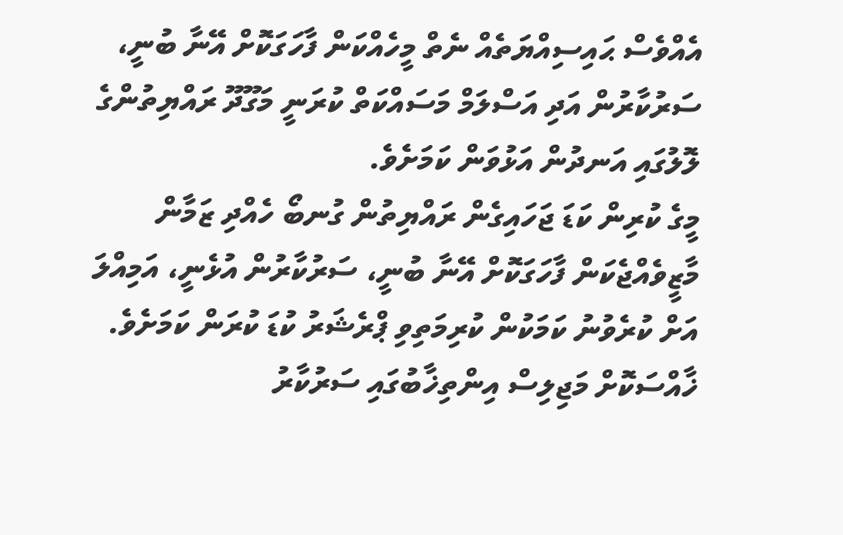އެއްވެސް ޙައިސިއްޔަތެއް ނެތް މީހެއްކަން ފާހަގަކޮށް އޭނާ ބުނީ، ސަރުކާރުން އަދި އަސްލަމް މަސައްކަތް ކުރަނީ މަގޫދޫ ރައްޔިތުންގެ ލޮލުގައި އަނދުން އަޅުވަން ކަމަށެވެ.
މީގެ ކުރިން ކަޑަ ޖަހައިގެން ރައްޔިތުން ގުނބޯ ހެއްދި ޒަމާން މާޒީވެއްޖެކަން ފާހަގަކޮށް އޭނާ ބުނީ، ސަރުކާރުން އުޅެނީ، އަމިއްލަ އަށް ކުރެވުނު ކަމަކުން ކުރިމަތިވި ޕްރެޝަރު ކުޑަ ކުރަން ކަމަށެވެ. ޚާއްސަކޮށް މަޖިލިސް އިންތިޚާބުގައި ސަރުކާރު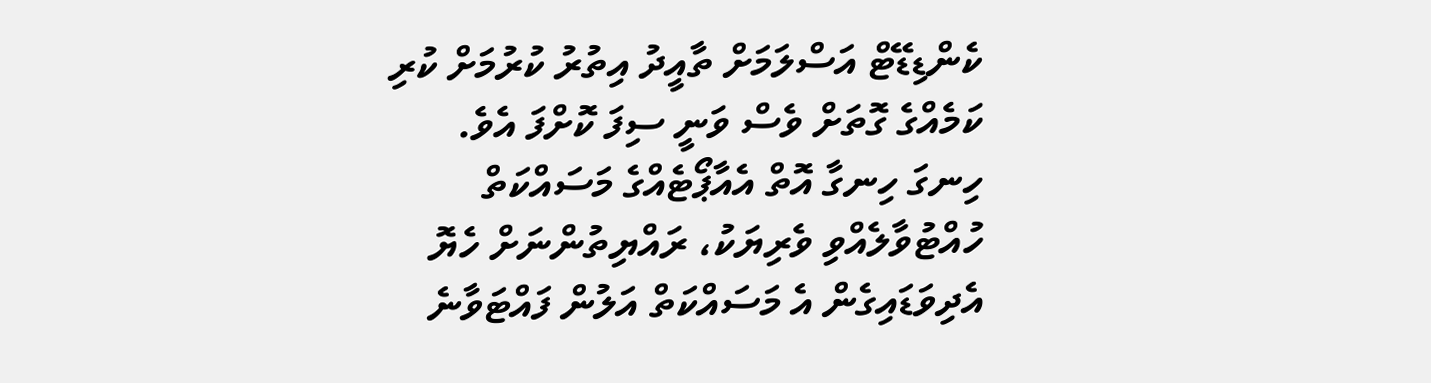ކެންޑިޑޭޓް އަސްލަމަށް ތާއީދު އިތުރު ކުރުމަށް ކުރި ކަމެއްގެ ގޮތަށް ވެސް ވަނީ ސިފަ ކޮށްފަ އެވެ.
ހިނގަ ހިނގާ އޮތް އެއާޕޯޓެއްގެ މަސައްކަތް ހުއްޓުވާލެއްވި ވެރިޔަކު، ރައްޔިތުންނަށް ހެޔޮ އެދިވަޑައިގެން އެ މަސައްކަތް އަލުން ފައްޓަވާނެ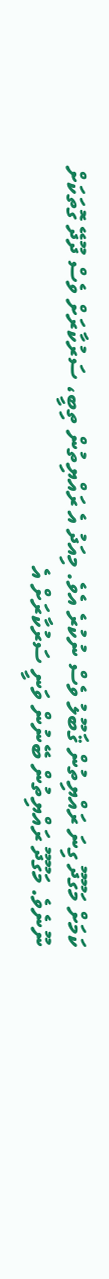ކަމަށް މަގޫދޫ ގިނަ ރައްޔިތުން ޤަބޫލު ވެސް ނުކުރެ އެވެ. މިއަދު އެ ރައްޔިތުން ތިބީ، ސަރުކާރަށް ވެސް ދޫދޭ ގޮތަކަށް ނޫނެވެ. މަގޫދޫ ރައްޔިތުން ބޭނުން ވަނީ ސަރުކާރަށް އެ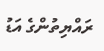ރައްޔިތުންގެ އަޑު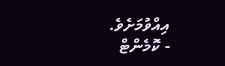އިއްވުމަށެވެ.
- ކޮމެންޓް